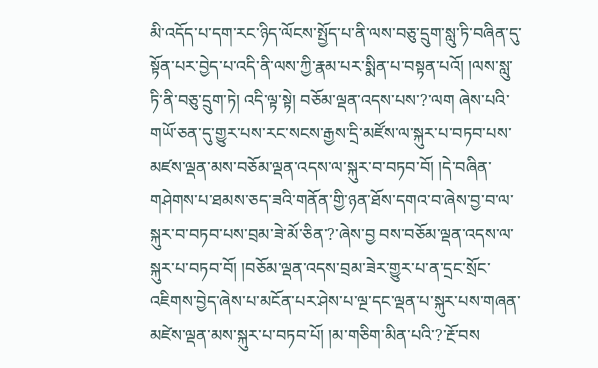མི་འདོད་པ་དག་རང་ཉིད་ལོངས་སྤྱོད་པ་ནི་ལས་བཅུ་དྲུག་སླུ་ཏི་བཞིན་དུ་སྟོན་པར་བྱེད་པ་འདི་ནི་ལས་ཀྱི་རྣམ་པར་སྨིན་པ་བསྟན་པའོ། །ལས་སླུ་ཏི་ནི་བཅུ་དྲུག་ཏེ། འདི་ལྟ་སྟེ། བཅོམ་ལྡན་འདས་པས་?་ལག ཞེས་པའི་གཡོ་ཅན་དུ་གྱུར་པས་རང་སངས་རྒྱས་དྲི་མཛོས་ལ་སྐུར་པ་བཏབ་པས་མཛས་ལྡན་མས་བཅོམ་ལྡན་འདས་ལ་སྐུར་བ་བཏབ་བོ། །དེ་བཞིན་གཤེགས་པ་ཐམས་ཅད་ཟའི་གནོན་གྱི་ཉན་ཐོས་དགའ་བ་ཞེས་བྱ་བ་ལ་སྐུར་བ་བཏབ་པས་བྲམ་ཟེ་མོ་ཅིན་?་ཞེས་བྱ བས་བཅོམ་ལྡན་འདས་ལ་སྐུར་པ་བཏབ་བོ། །བཅོམ་ལྡན་འདས་བྲམ་ཟེར་གྱུར་པ་ན་དྲང་སྲོང་འཇིགས་བྱེད་ཞེས་པ་མངོན་པར་ཤེས་པ་ལྔ་དང་ལྡན་པ་སྐུར་པས་གཞན་མཛེས་ལྡན་མས་སྐུར་པ་བཏབ་པོ། །མ་གཅིག་མིན་པའི་?་རྔོ་བས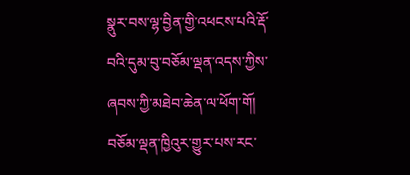སྣུར་བས་ལྷ་བྱིན་གྱི་འཕངས་པའི་རྡོ་བའི་དུམ་བུ་བཅོམ་ལྡན་འདས་ཀྱིས་ཞབས་ཀྱི་མཐེབ་ཆེན་ལ་ཕོག་གོ། བཅོམ་ལྡན་ཁྱིའུར་གྱུར་པས་རང་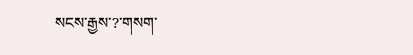སངས་རྒྱས་?་གསག་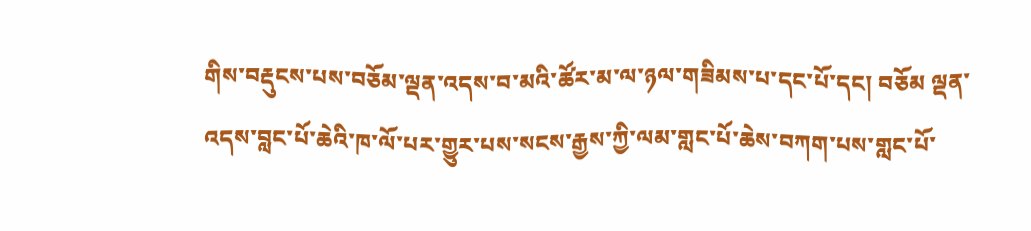གིས་བརྡུངས་པས་བཅོམ་ལྡན་འདས་བ་མའི་ཚོར་མ་ལ་ཉལ་གཟིམས་པ་དང་པོ་དང། བཅོམ ལྡན་འདས་བླང་པོ་ཆེའི་ཁ་ལོ་པར་གྱུར་པས་སངས་རྒྱས་ཀྱི་ལམ་གླང་པོ་ཆེས་བཀག་པས་གླང་པོ་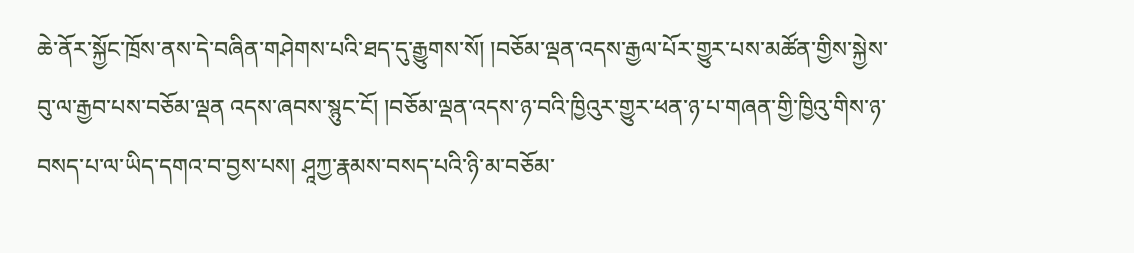ཆེ་ནོར་སྐྱོང་ཁྲོས་ནས་དེ་བཞིན་གཤེགས་པའི་ཐད་དུ་རྒྱུགས་སོ། །བཅོམ་ལྡན་འདས་རྒྱལ་པོར་གྱུར་པས་མཚོན་གྱིས་སྐྱེས་བུ་ལ་རྒྱབ་པས་བཅོམ་ལྡན འདས་ཞབས་སྙུང་ངོ། །བཅོམ་ལྡན་འདས་ཉ་བའི་ཁྱིའུར་གྱུར་ཕན་ཉ་པ་གཞན་གྱི་ཁྱིའུ་གིས་ཉ་བསད་པ་ལ་ཡིད་དགའ་བ་བྱས་པས། ཤཱཀྱ་རྣམས་བསད་པའི་ཉི་མ་བཅོམ་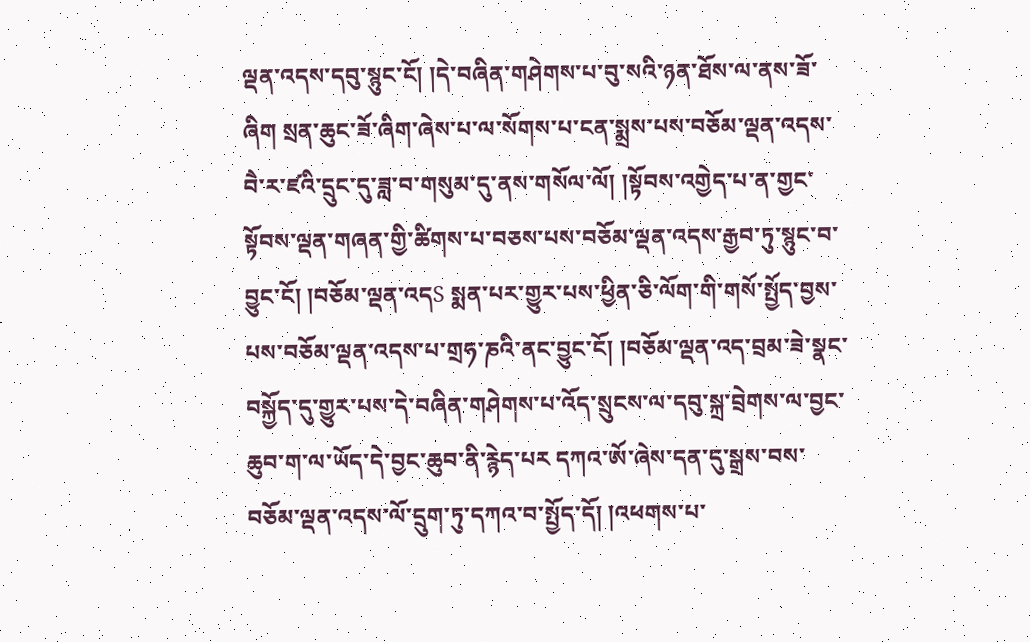ལྡན་འདས་དབུ་སྙུང་ངོ། །དེ་བཞིན་གཤེགས་པ་བུ་སའི་ཉན་ཐོས་ལ་ནས་ཟོ་ཞིག སྲན་ཆུང་ཟོ་ཞིག་ཞེས་པ་ལ་སོགས་པ་ངན་སྨྲས་པས་བཅོམ་ལྡན་འདས་བཻ་ར་ཛའི་དྲུང་དུ་ཟླ་བ་གསུམ་དུ་ནས་གསོལ་ལོ། །སྟོབས་འགྱེད་པ་ན་གྱང་སྟོབས་ལྡན་གཞན་གྱི་ཚིགས་པ་བཅས་པས་བཅོམ་ལྡན་འདས་རྒྱབ་ཏུ་སྙུང་བ་བྱུང་ངོ། །བཅོམ་ལྡན་འདS སྨན་པར་གྱུར་པས་ཕྱིན་ཅི་ལོག་གི་གསོ་སྤྱོད་བྱས་པས་བཅོམ་ལྡན་འདས་པ་གྲཧ་ཎའི་ནང་བྱུང་ངོ། །བཅོམ་ལྡན་འད་བྲམ་ཟེ་སྣང་བསྐྱོད་དུ་གྱུར་པས་དེ་བཞིན་གཤེགས་པ་འོད་སྲུངས་ལ་དབུ་སྐྲ་བྲེགས་ལ་བྱང་ཆུབ་ག་ལ་ཡོད་དེ་བྱང་ཆུབ་ནི་རྙེད་པར དཀའ་ཨོ་ཞེས་དན་དུ་སྒྲས་བས་བཅོམ་ལྡན་འདས་ལོ་དྲུག་ཏུ་དཀའ་བ་སྤྱོད་དོ། །འཕགས་པ་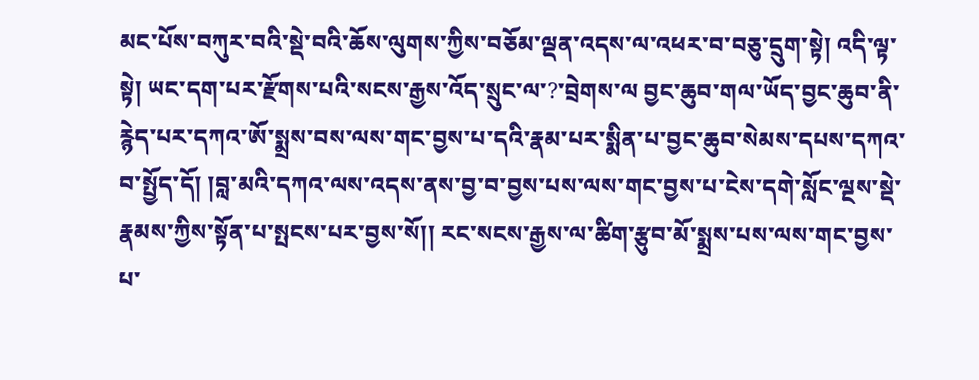མང་པོས་བཀུར་བའི་སྡེ་བའི་ཆོས་ལུགས་ཀྱིས་བཅོམ་ལྡན་འདས་ལ་འཕར་བ་བཅུ་དྲུག་སྟེ། འདི་ལྟ་སྟེ། ཡང་དག་པར་རྫོགས་པའི་སངས་རྒྱས་འོད་སྲུང་ལ་?་བྲེགས་ལ བྱང་ཆུབ་གལ་ཡོད་བྱང་ཆུབ་ནི་རྙེད་པར་དཀའ་ཨོ་སྨྲས་བས་ལས་གང་བྱས་པ་དའི་རྣམ་པར་སྨིན་པ་བྱང་ཆུབ་སེམས་དཔས་དཀའ་བ་སྤྱོད་དོ། །བླ་མའི་དཀའ་ལས་འདས་ནས་བྱ་བ་བྱས་པས་ལས་གང་བྱས་པ་ངེས་དགེ་སློང་ལྔས་སྡེ་རྣམས་ཀྱིས་སྟོན་པ་སྤངས་པར་བྱས་སོ།། རང་སངས་རྒྱས་ལ་ཚིག་རྩུབ་མོ་སྨྲས་པས་ལས་གང་བྱས་པ་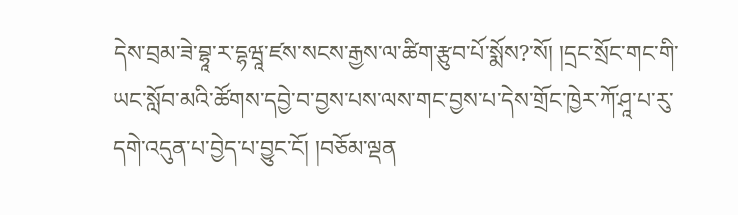དེས་བྲམ་ཟེ་བྷཱ་ར་དྷཝཱ་ཛས་སངས་རྒྱས་ལ་ཚིག་རྩུབ་པོ་སྨོས?་སོ། །དྲང་སྲོང་གང་གི་ཡང་སློབ་མའི་ཚོགས་དབྱེ་བ་བྱས་པས་ལས་གང་བྱས་པ་དེས་གྲོང་ཁྱེར་ཀོ་ཤཱ་པ་རུ་དགེ་འདུན་པ་བྱེད་པ་བྱུང་ངོ། །བཅོམ་ལྡན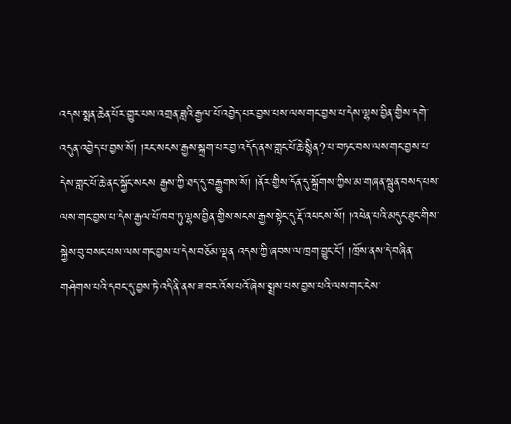འདས་སྨན་ཆེན་པོར་གྱུར་པས་འགྲན་ཟླའི་རྒྱལ་པོ་འབྱེད་པར་བྱས་པས་ལས་གང་བྱས་པ་དེས་ལྷས་བྱིན་གྱིས་དགེ་འདུན་འབྱེད་པ་བྱས་སོ། །རང་སངས་རྒྱས་སྐྲག་པར་བྱ་འདོད་ནས་གླང་པོ་ཆེ་སྙིན?་པ་བཏང་བས་ལས་གང་བྱས་པ་དེས་གླང་པོ་ཆེ་ནང་སྐྱོང་སངས རྒྱས་ཀྱི་ཐད་དུ་བརྒྱུགས་སོ། །ནོར་གྱིས་དོན་དུ་སྐྲོགས་ཀྱིས་མ་གཞན་སྦུན་བསད་པས་ལས་གང་བྱས་པ་དེས་རྒྱལ་པོ་ཁབ་ཏུ་ལྷས་བྱིན་གྱིས་སངས་རྒྱས་སྟེང་དུ་རྡོ་འཕངས་སོ། །འཕེན་པའི་མདུང་ཐུང་གིས་སྐྱེས་བུ་བསང་པས་ལས་གང་བྱས་པ་དེས་བཅོམ་ལྡན འདས་ཀྱི་ཞབས་ལ་ཁྲག་བྱུང་ངོ། །ཁྲོས་ནས་དེ་བཞིན་གཤེགས་པའི་དབང་དུ་བྱས་ཏེ་འདི་ནི་ནས་ཟ་བར་འོས་པའོ་ཞེས་སྨྲས་པས་བྱས་པའི་ལས་གང་ངེས་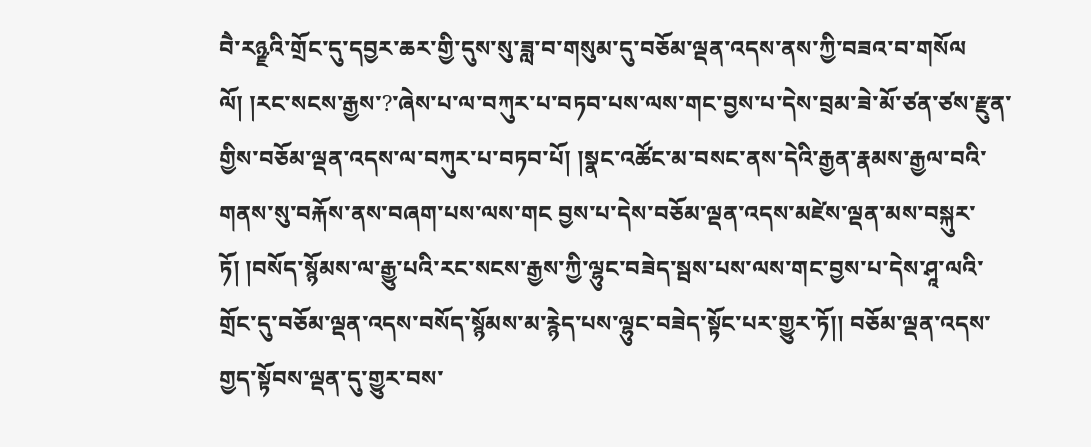བཻ་རཉྫའི་གྲོང་དུ་དབྱར་ཆར་གྱི་དུས་སུ་ཟླ་བ་གསུམ་དུ་བཅོམ་ལྡན་འདས་ནས་ཀྱི་བཟའ་བ་གསོལ ལོ། །རང་སངས་རྒྱས་?་ཞེས་པ་ལ་བཀུར་པ་བཏབ་པས་ལས་གང་བྱས་པ་དེས་བྲམ་ཟེ་མོ་ཙན་ཙས་རྫུན་གྱིས་བཅོམ་ལྡན་འདས་ལ་བཀུར་པ་བཏབ་པོ། །སྣང་འཚོང་མ་བསང་ནས་དེའི་རྒྱན་རྣམས་རྒྱལ་བའི་གནས་སུ་བརྐོས་ནས་བཞག་པས་ལས་གང བྱས་པ་དེས་བཅོམ་ལྡན་འདས་མཛེས་ལྡན་མས་བསྐུར་ཏོ། །བསོད་སྙོམས་ལ་རྒྱུ་པའི་རང་སངས་རྒྱས་ཀྱི་ལྷུང་བཟེད་སྦས་པས་ལས་གང་བྱས་པ་དེས་ཤཱ་ལའི་གྲོང་དུ་བཅོམ་ལྡན་འདས་བསོད་སྙོམས་མ་རྙེད་པས་ལྷུང་བཟེད་སྟོང་པར་གྱུར་ཏོ།། བཅོམ་ལྡན་འདས་གྱད་སྟོབས་ལྡན་དུ་གྱུར་བས་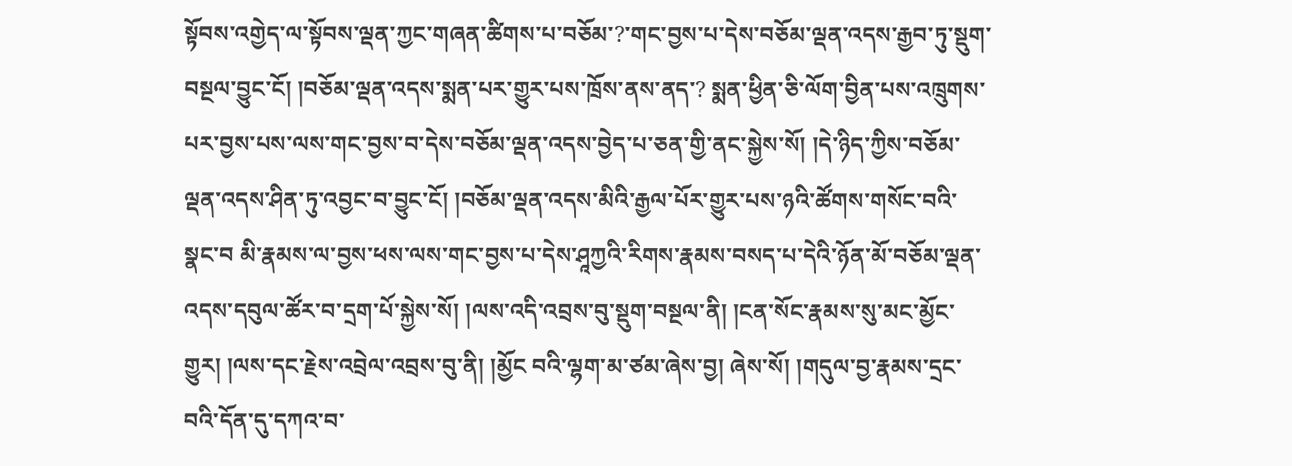སྟོབས་འགྱེད་ལ་སྟོབས་ལྡན་ཀྱང་གཞན་ཚིགས་པ་བཅོམ་?་གང་བྱས་པ་དེས་བཅོམ་ལྡན་འདས་རྒྱབ་ཏུ་སྡུག་བསྔལ་བྱུང་ངོ། །བཅོམ་ལྡན་འདས་སྨན་པར་གྱུར་པས་ཁྲོས་ནས་ནད་? སྨན་ཕྱིན་ཅི་ལོག་བྱིན་པས་འཁྲུགས་པར་བྱས་པས་ལས་གང་བྱས་བ་དེས་བཅོམ་ལྡན་འདས་བྱེད་པ་ཅན་གྱི་ནང་སྐྱེས་སོ། །དེ་ཉིད་ཀྱིས་བཅོམ་ལྡན་འདས་ཤིན་ཏུ་འབྱང་བ་བྱུང་ངོ། །བཅོམ་ལྡན་འདས་མིའི་རྒྱལ་པོར་གྱུར་པས་ཉའི་ཚོགས་གསོང་བའི་སྣང་བ མི་རྣམས་ལ་བྱས་ཕས་ལས་གང་བྱས་པ་དེས་ཤཱཀྱའི་རིགས་རྣམས་བསད་པ་དེའི་ཉོན་མོ་བཅོམ་ལྡན་འདས་དབུལ་ཚོར་བ་དྲག་པོ་སྐྱེས་སོ། །ལས་འདི་འབྲས་བུ་སྡུག་བསྔལ་ནི། །ངན་སོང་རྣམས་སུ་མང་མྱོང་གྱུར། །ལས་དང་རྗེས་འབྲེལ་འབྲས་བུ་ནི། །མྱོང བའི་ལྷག་མ་ཙམ་ཞེས་བྱ། ཞེས་སོ། །གདུལ་བྱ་རྣམས་དྲང་བའི་དོན་དུ་དཀའ་བ་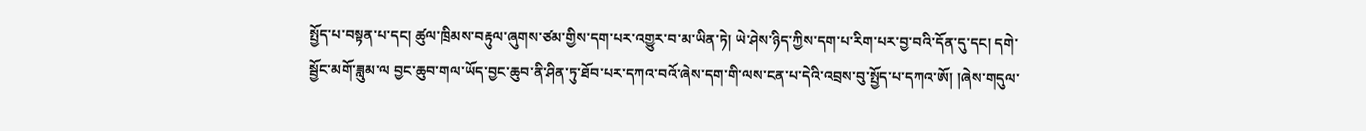སྤྱོད་པ་བསྟན་པ་དང། ཚུལ་ཁྲིམས་བརྟུལ་ཞུགས་ཙམ་གྱིས་དག་པར་འགྱུར་བ་མ་ཡིན་ཏེ། ཡེ་ཤེས་ཉིད་ཀྱིས་དག་པ་རིག་པར་བྱ་བའི་དོན་དུ་དང། དགེ་སྦྱོང་མགོ་ཟླུམ་ལ བྱང་ཆུབ་གལ་ཡོད་བྱང་ཆུབ་ནི་ཤིན་ཏུ་ཐོབ་པར་དཀའ་བའོ་ཞེས་དག་གི་ལས་ངན་པ་དེའི་འབྲས་བུ་སྤྱོད་པ་དཀའ་ཨོ། །ཞེས་གདུལ་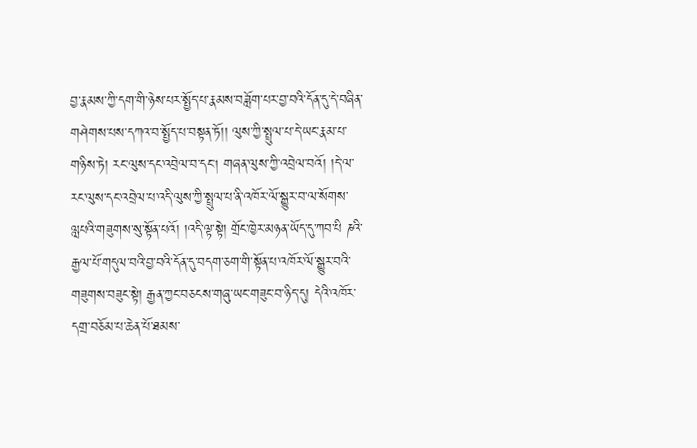བྱ་རྣམས་ཀྱི་དག་གི་ཉེས་པར་སྤྱོད་པ་རྣམས་བཟློག་པར་བྱ་བའི་དོན་དུ་དེ་བཞིན་གཤེགས་པས་དཀའ་བ་སྤྱོད་པ་བསྟན་ཏོ།། ལུས་ཀྱི་སྤྲུལ་པ་དེ་ཡང་རྣམ་པ་གཉིས་ཏེ། རང་ལུས་དང་འབྲེལ་བ་དང། གཞན་ལུས་ཀྱི་འབྲེལ་བའོ། །དེ་ལ་རང་ལུས་དང་འབྲེལ་པ་འདི་ལུས་ཀྱི་སྤྲུལ་པ་ནི་འཁོར་ལོ་སྒྱུར་བ་ལ་སོགས་ལླཔའི་གཟུགས་སུ་སྟོན་པའོ། །འདི་ལྟ་སྟེ། གྲོང་ཁྱེར་མཉན་ཡོད་དུ་ཀབ་པི ཎའི་རྒྱལ་པོ་གདུལ་བའི་བྱ་བའི་དོན་དུ་བདག་ཅག་གི་སྟོན་པ་འཁོར་ལོ་སྒྱུར་བའི་གཟུགས་བཟུང་སྟེ། རྒྱན་ཀྱང་བཅངས་གཞུ་ཡང་གཟུང་བ་ཉིད་དུ། དེའི་འཁོར་དགྲ་བཅོམ་པ་ཆེན་པོ་ཐམས་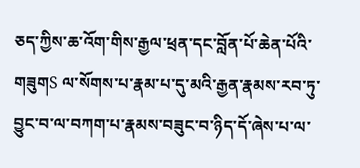ཅད་ཀྱིས་ཆ་འོག་གིས་རྒྱལ་ཕྲན་དང་བློན་པོ་ཆེན་པོའི་གཟུགS ལ་སོགས་པ་རྣམ་པ་དུ་མའི་རྒྱན་རྣམས་རབ་ཏུ་བྱུང་བ་ལ་བཀག་པ་རྣམས་བཟུང་བ་ཉིད་དོ་ཞེས་པ་ལ་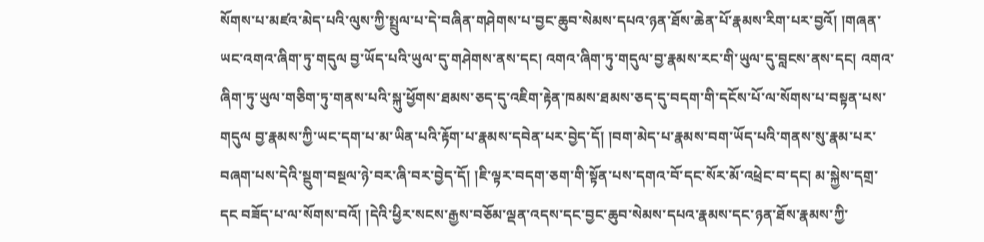སོགས་པ་མཛའ་མེད་པའི་ལུས་ཀྱི་སྤྲུལ་པ་དེ་བཞིན་གཤེགས་པ་བྱང་ཆུབ་སེམས་དཔའ་ཉན་ཐོས་ཆེན་པོ་རྣམས་རིག་པར་བྱའོ། །གཞན་ཡང་འགའ་ཞིག་ཏུ་གདུལ བྱ་ཡོད་པའི་ཡུལ་དུ་གཤེགས་ནས་དང། འགའ་ཞིག་ཏུ་གདུལ་བྱ་རྣམས་རང་གི་ཡུལ་དུ་བླངས་ནས་དང། འགའ་ཞིག་ཏུ་ཡུལ་གཅིག་ཏུ་གནས་པའི་སྐུ་ཕྱོགས་ཐམས་ཅད་དུ་འཇིག་རྟེན་ཁམས་ཐམས་ཅད་དུ་བདག་གི་དངོས་པོ་ལ་སོགས་པ་བསྟན་པས་གདུལ བྱ་རྣམས་ཀྱི་ཡང་དག་པ་མ་ཡིན་པའི་རྟོག་པ་རྣམས་དབེན་པར་བྱེད་དོ། །བག་མེད་པ་རྣམས་བག་ཡོད་པའི་གནས་སུ་རྣམ་པར་བཞག་པས་དེའི་སྡུག་བསྔལ་ཉེ་བར་ཞི་བར་བྱེད་དོ། །ཇི་ལྟར་བདག་ཅག་གི་སྟོན་པས་དགའ་བོ་དང་སོར་མོ་འཕྲེང་བ་དང། མ་སྐྱེས་དགྲ་དང བཟོད་པ་ལ་སོགས་བའོ། །དེའི་ཕྱིར་སངས་རྒྱས་བཅོམ་ལྡན་འདས་དང་བྱང་ཆུབ་སེམས་དཔའ་རྣམས་དང་ཉན་ཐོས་རྣམས་ཀྱི་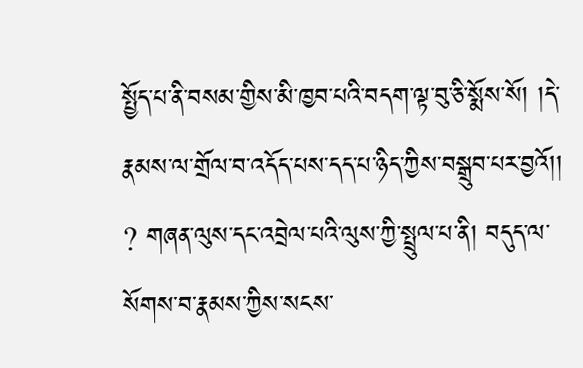སྤྱོད་པ་ནི་བསམ་གྱིས་མི་ཁྱབ་པའི་བདག་ལྟ་བུ་ཅི་སྨོས་སོ། །དེ་རྣམས་ལ་གྲོལ་བ་འདོད་པས་དད་པ་ཉིད་ཀྱིས་བསྒྲུབ་པར་བྱའོ།། ? གཞན་ལུས་དང་འབྲེལ་པའི་ལུས་ཀྱི་སྤྲུལ་པ་ནི། བདུད་ལ་སོགས་བ་རྣམས་ཀྱིས་སངས་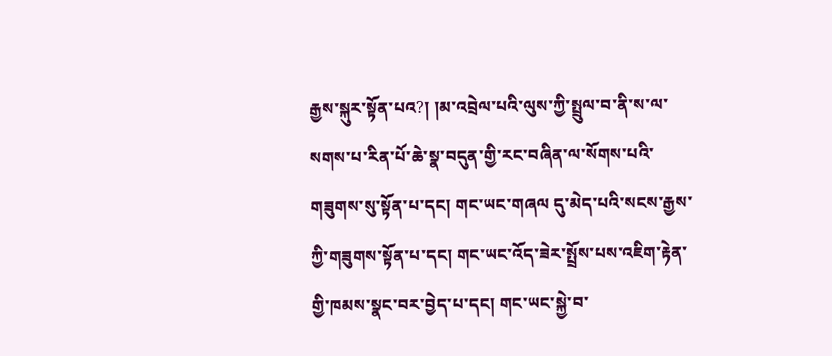རྒྱས་སྐུར་སྟོན་པའ?། །མ་འབྲེལ་པའི་ལུས་ཀྱི་སྤྲུལ་བ་ནི་ས་ལ་སགས་པ་རིན་པོ་ཆེ་སྣ་བདུན་གྱི་རང་བཞིན་ལ་སོགས་པའི་གཟུགས་སུ་སྟོན་པ་དང། གང་ཡང་གཞལ དུ་མེད་པའི་སངས་རྒྱས་ཀྱི་གཟུགས་སྟོན་པ་དང། གང་ཡང་འོད་ཟེར་སྤྲོས་པས་འཇིག་རྟེན་གྱི་ཁམས་སྣང་བར་བྱེད་པ་དང། གང་ཡང་སྐྱེ་བ་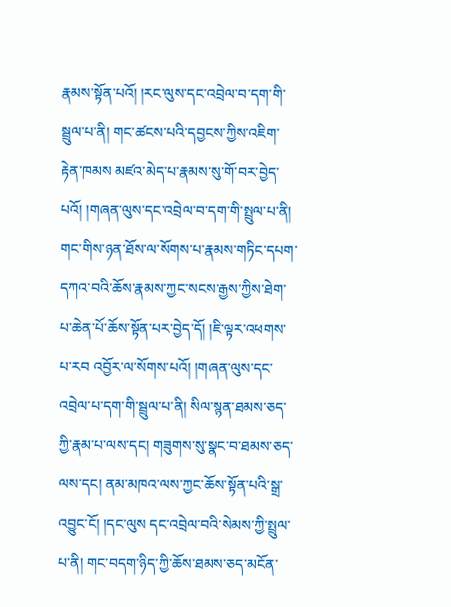རྣམས་སྟོན་པའོ། །རང་ལུས་དང་འབྲེལ་བ་དག་གི་སྦྲུལ་པ་ནི། གང་ཚངས་པའི་དབྱངས་ཀྱིས་འཇིག་རྟེན་ཁམས མཛའ་མེད་པ་རྣམས་སུ་གོ་བར་བྱེད་པའོ། །གཞན་ལུས་དང་འབྲེལ་བ་དག་གི་སྤྲུལ་པ་ནི། གང་གིས་ཉན་ཐོས་ལ་སོགས་པ་རྣམས་གཏིང་དཔག་དཀའ་བའི་ཆོས་རྣམས་ཀྱང་སངས་རྒྱས་ཀྱིས་ཐེག་པ་ཆེན་པོ་ཆོས་སྟོན་པར་བྱེད་དོ། །ཇི་ལྟར་འཕགས་པ་རབ འབྱོར་ལ་སོགས་པའོ། །གཞན་ལུས་དང་འབྲེལ་པ་དག་གི་སྦྲུལ་པ་ནི། སིལ་སྙན་ཐམས་ཅད་ཀྱི་རྣམ་པ་ལས་དང། གཟུགས་སུ་སྣང་བ་ཐམས་ཅད་ལས་དང། ནམ་མཁའ་ལས་ཀྱང་ཆོས་སྟོན་པའི་སྒྲ་འབྱུང་ངོ། །དང་ལུས དང་འབྲེལ་བའི་སེམས་ཀྱི་སྤྲུལ་པ་ནི། གང་བདག་ཉིད་ཀྱི་ཆོས་ཐམས་ཅད་མངོན་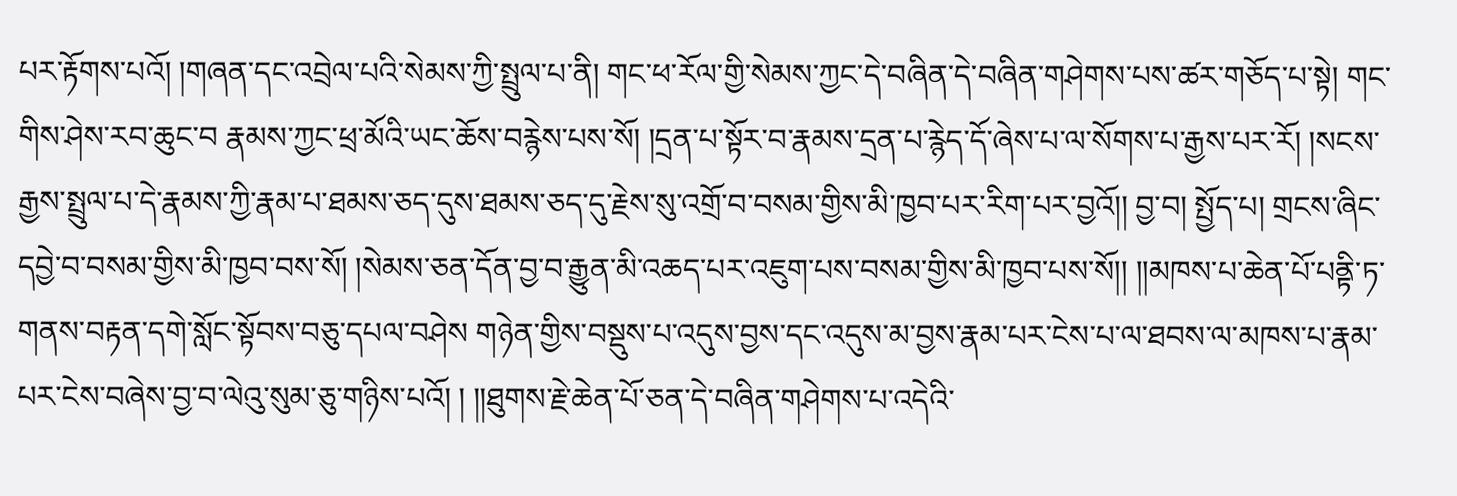པར་རྟོགས་པའོ། །གཞན་དང་འབྲེལ་པའི་སེམས་ཀྱི་སྤྲུལ་པ་ནི། གང་ཕ་རོལ་གྱི་སེམས་ཀྱང་དེ་བཞིན་དེ་བཞིན་གཤེགས་པས་ཚར་གཅོད་པ་སྟེ། གང་གིས་ཤེས་རབ་ཆུང་བ རྣམས་ཀྱང་ཕྲ་མོའི་ཡང་ཆོས་བརྙེས་པས་སོ། །དྲན་པ་སྟོར་བ་རྣམས་དྲན་པ་རྙེད་དོ་ཞེས་པ་ལ་སོགས་པ་རྒྱས་པར་རོ། །སངས་རྒྱས་སྤྲུལ་པ་དེ་རྣམས་ཀྱི་རྣམ་པ་ཐམས་ཅད་དུས་ཐམས་ཅད་དུ་རྗེས་སུ་འགྲོ་བ་བསམ་གྱིས་མི་ཁྱབ་པར་རིག་པར་བྱའོ།། བྱ་བ། སྤྱོད་པ། གྲངས་ཞིང་དབྱེ་བ་བསམ་གྱིས་མི་ཁྱབ་བས་སོ། །སེམས་ཅན་དོན་བྱ་བ་རྒྱུན་མི་འཆད་པར་འཇུག་པས་བསམ་གྱིས་མི་ཁྱབ་པས་སོ།། །།མཁས་པ་ཆེན་པོ་པནྟི་ཏ་གནས་བརྟན་དགེ་སློང་སྟོབས་བཅུ་དཔལ་བཤེས གཉེན་གྱིས་བསྡུས་པ་འདུས་བྱས་དང་འདུས་མ་བྱས་རྣམ་པར་ངེས་པ་ལ་ཐབས་ལ་མཁས་པ་རྣམ་པར་ངེས་བཞེས་བྱ་བ་ལེའུ་སུམ་ཅུ་གཉིས་པའོ། ། །།ཐུགས་རྗེ་ཆེན་པོ་ཅན་དེ་བཞིན་གཤེགས་པ་འདེའི་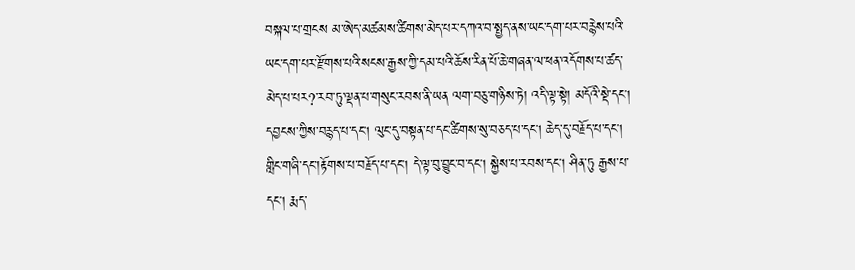བསྐལ་པ་གྲངས མ་ཨེད་མཚམས་ཚིགས་མེད་པར་དཀའ་བ་སྤྱད་ནས་ཡང་དག་པར་བརྙེས་པའི་ཡང་དག་པར་རྫོགས་པའི་སངས་རྒྱས་ཀྱི་དམ་པའི་ཆོས་རིན་པོ་ཆེ་གཞན་ལ་ཕན་འདོགས་པ་ཚད་མེད་པ་པར?་རབ་ཏུ་ལྡན་པ་གསུང་རབས་ནི་ཡན ལག་བཅུ་གཉིས་ཏེ། འདི་ལྟ་སྟེ། མདོའི་སྡེ་དང། དབྱངས་ཀྱིས་བརྙད་པ་དང། ལུང་དུ་བསྟན་པ་དང་ཚིགས་སུ་བཅད་པ་དང། ཆེད་དུ་བརྗོད་པ་དང། གླིང་གཞི་དང་།རྟོགས་པ་བརྗོད་པ་དང། དེ་ལྟ་བུ་བྱུང་བ་དང། སྐྱེས་པ་རབས་དང། ཤིན་ཏུ རྒྱས་པ་དང། རྨད་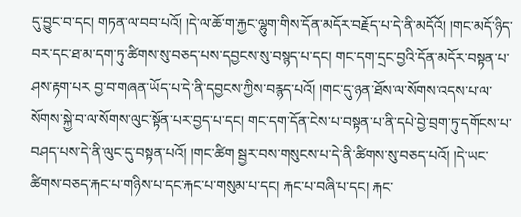དུ་བྱུང་བ་དང། གཏན་ལ་བབ་པའོ། །དེ་ལ་ཆོ་ག་རྐྱང་ལྷུག་གིས་དོན་མདོར་བརྗོད་པ་དེ་ནི་མདོའོ། །གང་མདོ་ཉིད་བར་དང་ཐ་མ་དག་ཏུ་ཚིགས་སུ་བཅད་པས་དབྱངས་སུ་བསྙད་པ་དང། གང་དག་དྲང་བྱའི་དོན་མདོར་བསྟན་པ་ཤས་རྟག་པར བྱ་བ་གཞན་ཡོད་པ་དེ་ནི་དབྱངས་ཀྱིས་བརྙད་པའོ། །གང་དུ་ཉན་ཐོས་ལ་སོགས་འདས་པ་ལ་སོགས་སྐྱེ་བ་ལ་སོགས་ལུང་སྟོན་པར་བྱད་པ་དང། གང་དག་དོན་ངེས་པ་བསྟན་པ་ནི་དཔེ་བྱེ་བྲག་ཏུ་དགོངས་པ་བཤད་པས་དེ་ནི་ལུང་དུ་བསྟན་པའོ། །གང་ཚིག སྦྱར་བས་གསུངས་པ་དེ་ནི་ཚིགས་སུ་བཅད་པའོ། །དེ་ཡང་ཚིགས་བཅད་རྐང་པ་གཉིས་པ་དང་རྐང་པ་གསུམ་པ་དང། རྐང་པ་བཞི་པ་དང། རྐང་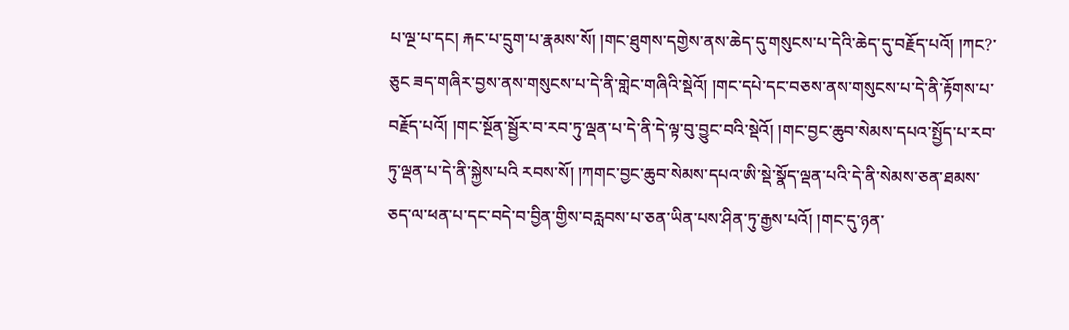པ་ལྔ་པ་དང། རྐང་པ་དྲུག་པ་རྣམས་སོ། །གང་ཐུགས་དགྱེས་ནས་ཆེད་དུ་གསུངས་པ་དེའི་ཆེད་དུ་བརྗོད་པའོ། །ཀང?་ཅུང ཟད་གཞིར་བྱས་ནས་གསུངས་པ་དེ་ནི་གླེང་གཞིའི་སྡེའོ། །གང་དཔེ་དང་བཅས་ནས་གསུངས་པ་དེ་ནི་རྟོགས་པ་བརྗོད་པའོ། །གང་སྔོན་སྦྱོར་བ་རབ་ཏུ་ལྡན་པ་དེ་ནི་དེ་ལྟ་བུ་བྱུང་བའི་སྡེའོ། །གང་བྱང་ཆུབ་སེམས་དཔའ་སྤྱོད་པ་རབ་ཏུ་ལྡན་པ་དེ་ནི་སྐྱེས་པའི རབས་སོ། །ཀགང་བྱང་ཆུབ་སེམས་དཔའ་ཨི་སྡེ་སྣོད་ལྡན་པའི་དེ་ནི་སེམས་ཅན་ཐམས་ཅད་ལ་ཕན་པ་དང་བདེ་བ་བྱིན་གྱིས་བརླབས་པ་ཅན་ཡིན་པས་ཤིན་ཏུ་རྒྱས་པའོ། །གང་དུ་ཉན་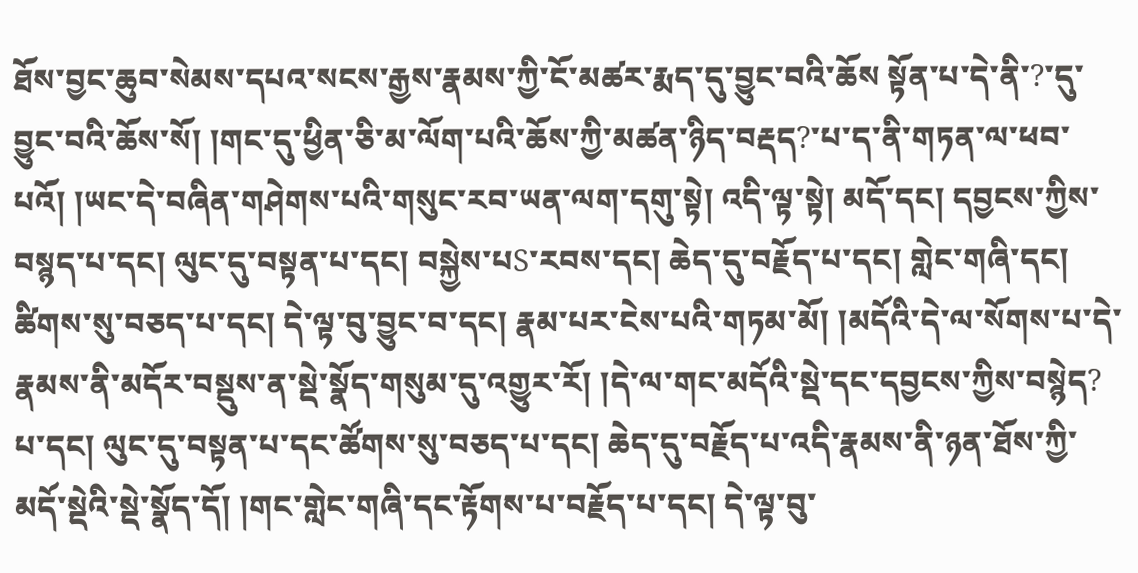ཐོས་བྱང་ཆུབ་སེམས་དཔའ་སངས་རྒྱས་རྣམས་ཀྱི་ངོ་མཚར་རྨད་དུ་བྱུང་བའི་ཆོས སྟོན་པ་དེ་ནི་?་དུ་བྱུང་བའི་ཆོས་སོ། །གང་དུ་ཕྱིན་ཅི་མ་ལོག་པའི་ཆོས་ཀྱི་མཚན་ཉིད་བརྡད?་པ་ད་ནི་གཏན་ལ་ཕབ་པའོ། །ཡང་དེ་བཞིན་གཤེགས་པའི་གསུང་རབ་ཡན་ལག་དགུ་སྟེ། འདི་ལྟ་སྟེ། མདོ་དང། དབྱངས་ཀྱིས་བསྙད་པ་དང། ལུང་དུ་བསྟན་པ་དང། བསྐྱེས་པS་རབས་དང། ཆེད་དུ་བརྗོད་པ་དང། གླེང་གཞི་དང། ཚིགས་སུ་བཅད་པ་དང། དེ་ལྟ་བུ་བྱུང་བ་དང། རྣམ་པར་ངེས་པའི་གཏམ་མོ། །མདོའི་དེ་ལ་སོགས་པ་དེ་རྣམས་ནི་མདོར་བསྡུས་ན་སྡེ་སྣོད་གསུམ་དུ་འགྱུར་རོ། །དེ་ལ་གང་མདོའི་སྡེ་དང་དབྱངས་ཀྱིས་བསྙེད? པ་དང། ལུང་དུ་བསྟན་པ་དང་ཚོགས་སུ་བཅད་པ་དང། ཆེད་དུ་བརྗོད་པ་འདི་རྣམས་ནི་ཉན་ཐོས་ཀྱི་མདོ་སྡེའི་སྡེ་སྣོད་དོ། །གང་གླེང་གཞི་དང་རྟོགས་པ་བརྗོད་པ་དང། དེ་ལྟ་བུ་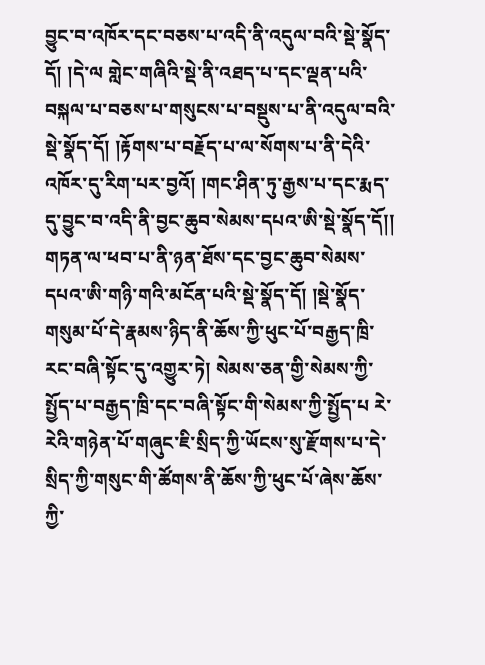བྱུང་བ་འཁོར་དང་བཅས་པ་འདི་ནི་འདུལ་བའི་སྡེ་སྣོད་དོ། །དེ་ལ གླེང་གཞིའི་སྡེ་ནི་འཐད་པ་དང་ལྡན་པའི་བསྐལ་པ་བཅས་པ་གསུངས་པ་བསྡུས་པ་ནི་འདུལ་བའི་སྡེ་སྣོད་དོ། །རྟོགས་པ་བརྗོད་པ་ལ་སོགས་པ་ནི་དེའི་འཁོར་དུ་རིག་པར་བྱའོ། །གང་ཤིན་ཏུ་རྒྱས་པ་དང་རྨད་དུ་བྱུང་བ་འདི་ནི་བྱང་ཆུབ་སེམས་དཔའ་ཨི་སྡེ་སྣོད་དོ།། གཏན་ལ་ཕབ་པ་ནི་ཉན་ཐོས་དང་བྱང་ཆུབ་སེམས་དཔའ་ཨི་གཉི་གའི་མངོན་པའི་སྡེ་སྣོད་དོ། །སྡེ་སྣོད་གསུམ་པོ་དེ་རྣམས་ཉིད་ནི་ཆོས་ཀྱི་ཕུང་པོ་བརྒྱད་ཁྲི་རང་བཞི་སྟོང་དུ་འགྱུར་ཏེ། སེམས་ཅན་གྱི་སེམས་ཀྱི་སྤྱོད་པ་བརྒྱད་ཁྲི་དང་བཞི་སྟོང་གི་སེམས་ཀྱི་སྤྱོད་པ རེ་རེའི་གཉེན་པོ་གཞུང་ཇི་སྲིད་ཀྱི་ཡོངས་སུ་རྫོགས་པ་དེ་སྲིད་ཀྱི་གསུང་གི་ཚོགས་ནི་ཆོས་ཀྱི་ཕུང་པོ་ཞེས་ཆོས་ཀྱི་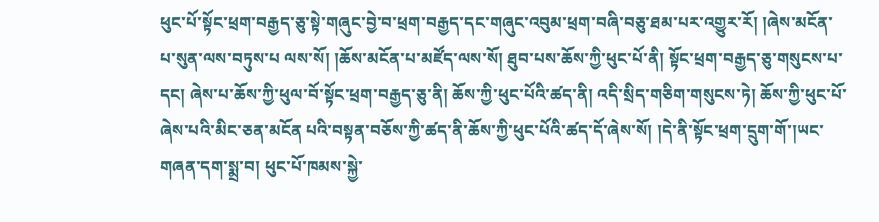ཕུང་པོ་སྟོང་ཕྲག་བརྒྱད་ཅུ་སྟེ་གཞུང་བྱེ་བ་ཕྲག་བརྒྱད་དང་གཞུང་འབུམ་ཕྲག་བཞི་བཅུ་ཐམ་པར་འགྱུར་རོ། །ཞེས་མངོན་པ་སུན་ལས་བཏུས་པ ལས་སོ། །ཆོས་མངོན་པ་མཛོད་ལས་སོ། ཐུབ་པས་ཆོས་ཀྱི་ཕུང་པོ་ནི། སྟོང་ཕྲག་བརྒྱད་ཅུ་གསུངས་པ་དང། ཞེས་པ་ཆོས་ཀྱི་ཕུལ་བོ་སྟོང་ཕྲག་བརྒྱད་ཅུ་ནི། ཆོས་ཀྱི་ཕུང་པོའི་ཚད་ནི། འདི་སྲིད་གཅིག་གསུངས་ཏེ། ཆོས་ཀྱི་ཕུང་པོ་ཞེས་པའི་མིང་ཅན་མངོན པའི་བསྟན་བཅོས་ཀྱི་ཚད་ནི་ཆོས་ཀྱི་ཕུང་པོའི་ཚད་དོ་ཞེས་སོ། །དེ་ནི་སྟོང་ཕྲག་དྲུག་གོ་།ཡང་གཞན་དག་སྨྲ་བ། ཕུང་པོ་ཁམས་སྐྱེ་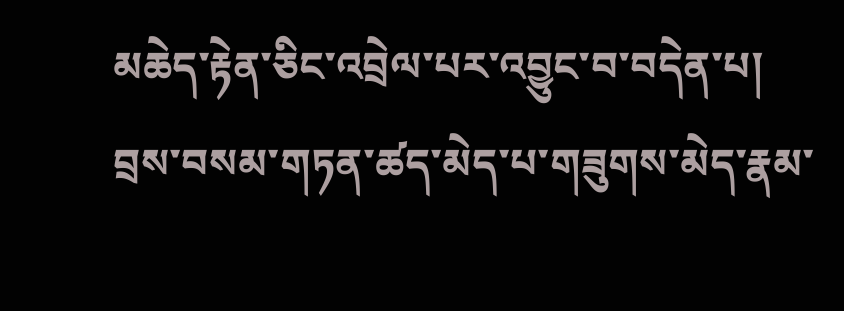མཆེད་རྟེན་ཅིང་འབྲེལ་པར་འབྱུང་བ་བདེན་པ། བྲས་བསམ་གཏན་ཚད་མེད་པ་གཟུགས་མེད་རྣམ་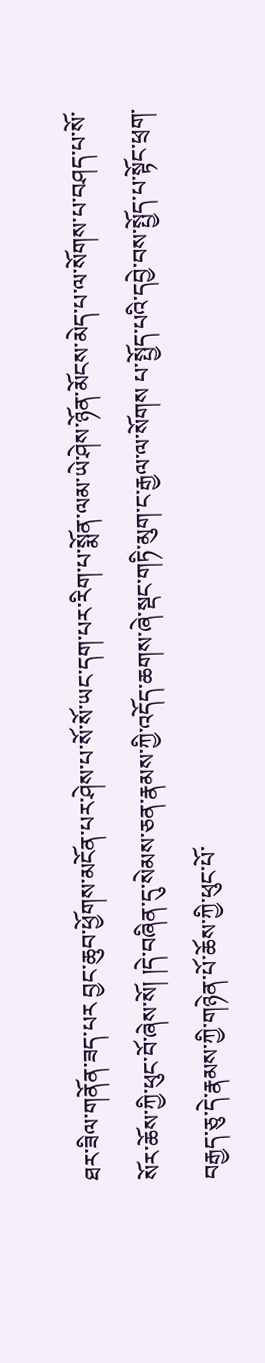ཐར་ཟིལ་གནོན་ཟད་པར བྱང་ཆུབ་ཕྱོགས་མངོན་པར་ཤེས་པ་སོ་སོ་ཡང་དག་པར་རིག་པ་སྨོན་ལམ་ཡེ་ཤེས་ཉོན་མོངས་མེད་པ་ལ་སོགས་པ་བཤད་པ་སོ་སོར་ཆོས་ཀྱི་ཕུང་བོ་ཞེས་སོ། །དེ་བཞིན་དུ་སེམས་ཅན་རྣམས་ཀྱི་འདོད་ཆགས་ཞེ་སྡང་གཏི་མུག་ང་རྒྱལ་ལ་སོགས པ་སྤྱོད་པའི་དབྱེ་བས་སྤྱོད་པ་སྟོང་ཕྲག་བརྒྱད་ཅུ་དེ་རྣམས་ཀྱི་གཉེན་པོ་ཆོས་ཀྱི་ཕུང་པོ་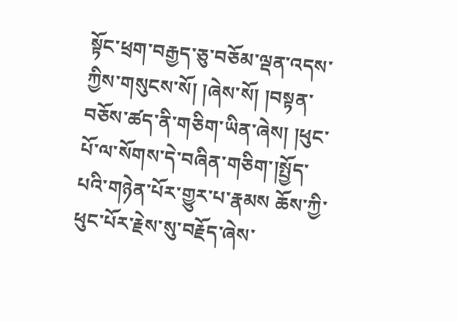སྟོང་ཕྲག་བརྒྱད་ཅུ་བཅོམ་ལྡན་འདས་ཀྱིས་གསུངས་སོ། །ཞེས་སོ། །བསྟན་བཅོས་ཚད་ནི་གཅིག་ཡིན་ཞེས། །ཕུང་པོ་ལ་སོགས་དེ་བཞིན་གཅིག་།སྤྱོད་པའི་གཉེན་པོར་གྱུར་པ་རྣམས ཆོས་ཀྱི་ཕུང་པོར་རྗེས་སུ་བརྗོད་ཞེས་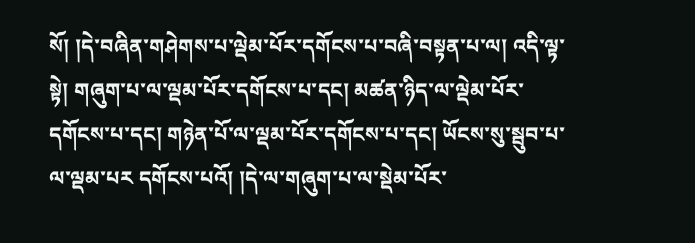སོ། །དེ་བཞིན་གཤེགས་པ་ལྡེམ་པོར་དགོངས་པ་བཞི་བསྟན་པ་ལ། འདི་ལྟ་སྟེ། གཞུག་པ་ལ་ལྡམ་པོར་དགོངས་པ་དང། མཚན་ཉིད་ལ་ལྡེམ་པོར་དགོངས་པ་དང། གཉེན་པོ་ལ་ལྡམ་པོར་དགོངས་པ་དང། ཡོངས་སུ་སྦུབ་པ་ལ་ལྡམ་པར དགོངས་པའོ། །དེ་ལ་གཞུག་པ་ལ་སྡེམ་པོར་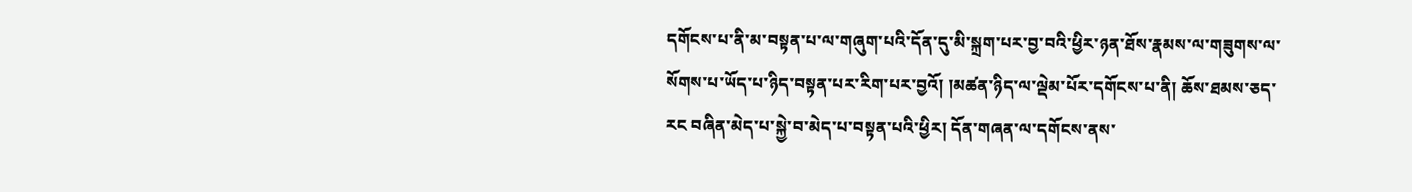དགོངས་པ་ནི་མ་བསྟན་པ་ལ་གཞུག་པའི་དོན་དུ་མི་སྐྲག་པར་བྱ་བའི་ཕྱིར་ཉན་ཐོས་རྣམས་ལ་གཟུགས་ལ་སོགས་པ་ཡོད་པ་ཉིད་བསྟན་པར་རིག་པར་བྱའོ། །མཚན་ཉིད་ལ་ལྡེམ་པོར་དགོངས་པ་ནི། ཆོས་ཐམས་ཅད་རང བཞིན་མེད་པ་སྐྱེ་བ་མེད་པ་བསྟན་པའི་ཕྱིར། དོན་གཞན་ལ་དགོངས་ནས་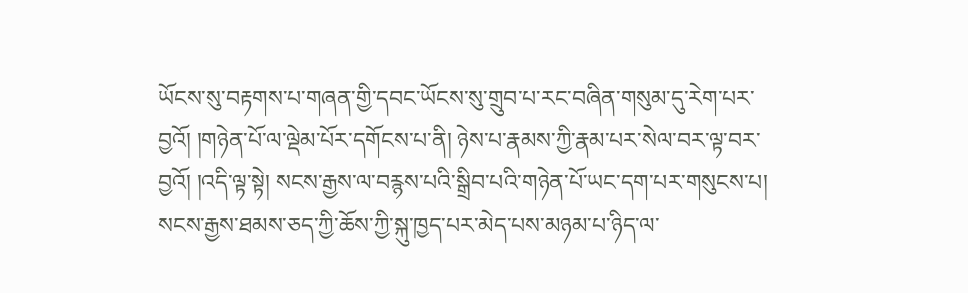ཡོངས་སུ་བརྟགས་པ་གཞན་གྱི་དབང་ཡོངས་སུ་གྲུབ་པ་རང་བཞིན་གསུམ་དུ་རེག་པར་བྱའོ། །གཉེན་པོ་ལ་ལྡེམ་པོར་དགོངས་པ་ནི། ཉེས་པ་རྣམས་ཀྱི་རྣམ་པར་སེལ་བར་ལྟ་བར་བྱའོ། །འདི་ལྟ་སྟེ། སངས་རྒྱས་ལ་བརྙས་པའི་སྒྲིབ་པའི་གཉེན་པོ་ཡང་དག་པར་གསུངས་པ། སངས་རྒྱས་ཐམས་ཅད་ཀྱི་ཆོས་ཀྱི་སྐུ་ཁྱད་པར་མེད་པས་མཉམ་པ་ཉིད་ལ་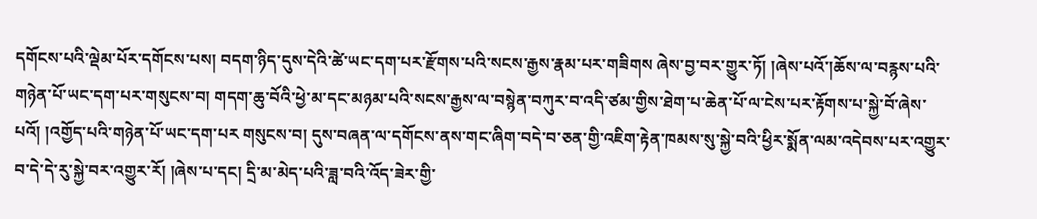དགོངས་པའི་ལྡེམ་པོར་དགོངས་པས། བདག་ཉིད་དུས་དེའི་ཚེ་ཡང་དག་པར་རྫོགས་པའི་སངས་རྒྱས་རྣམ་པར་གཟིགས ཞེས་བྱ་བར་གྱུར་ཏོ། །ཞེས་པའོ་།ཆོས་ལ་བརྙས་པའི་གཉེན་པོ་ཡང་དག་པར་གསུངས་བ། གདག་ཆུ་བོའི་ཕྱེ་མ་དང་མཉམ་པའི་སངས་རྒྱས་ལ་བསྙེན་བཀུར་བ་འདི་ཙམ་གྱིས་ཐེག་པ་ཆེན་པོ་ལ་ངེས་པར་རྟོགས་པ་སྐྱེ་བོ་ཞེས་པའོ། །འགྱོད་པའི་གཉེན་པོ་ཡང་དག་པར གསུངས་བ། དུས་བཞན་ལ་དགོངས་ནས་གང་ཞིག་བདེ་བ་ཅན་གྱི་འཇིག་རྟེན་ཁམས་སུ་སྐྱེ་བའི་ཕྱིར་སྨོན་ལམ་འདེབས་པར་འགྱུར་བ་དེ་དེ་རུ་སྐྱེ་བར་འགྱུར་རོ། །ཞེས་པ་དང། དྲི་མ་མེད་པའི་ཟླ་བའི་འོད་ཟེར་གྱི་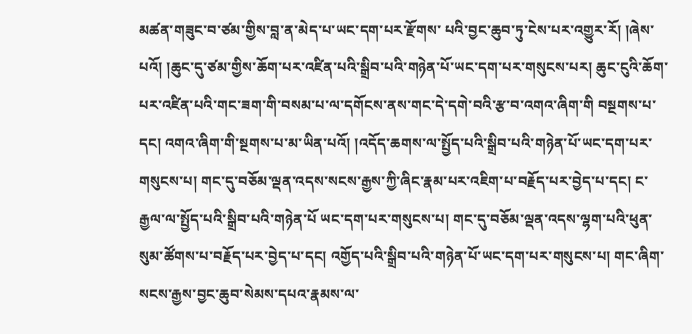མཚན་གཟུང་བ་ཙམ་གྱིས་བླ་ན་མེད་པ་ཡང་དག་པར་རྫོགས་ པའི་བྱང་ཆུབ་ཏུ་ངེས་པར་འགྱུར་རོ། །ཞེས་པའོ། །ཆུང་དུ་ཙམ་གྱིས་ཆོག་པར་འཛིན་པའི་སྒྲིབ་པའི་གཉེན་པོ་ཡང་དག་པར་གསུངས་པར། ཆུང་ངུའི་ཆོག་པར་འཛིན་པའི་གང་ཟག་གི་བསམ་པ་ལ་དགོངས་ནས་གང་དེ་དགེ་བའི་རྩ་བ་འགའ་ཞིག་གི བསྔགས་པ་དང། འགའ་ཞིག་གི་སྔགས་པ་མ་ཡིན་པའོ། །འདོད་ཆགས་ལ་སྤྱོད་པའི་སྒྲིབ་པའི་གཉེན་པོ་ཡང་དག་པར་གསུངས་པ། གང་དུ་བཅོམ་ལྡན་འདས་སངས་རྒྱས་ཀྱི་ཞིང་རྣམ་པར་འཇིག་པ་བརྗོད་པར་བྱེད་པ་དང། ང་རྒྱལ་ལ་སྤྱོད་པའི་སྒྲིབ་པའི་གཉེན་པོ ཡང་དག་པར་གསུངས་པ། གང་དུ་བཅོམ་ལྡན་འདས་ལྷག་པའི་ཕུན་སུམ་ཚོགས་པ་བརྗོད་པར་བྱེད་པ་དང། འགྱོད་པའི་སྒྲིབ་པའི་གཉེན་པོ་ཡང་དག་པར་གསུངས་པ། གང་ཞིག་སངས་རྒྱས་བྱང་ཆུབ་སེམས་དཔའ་རྣམས་ལ་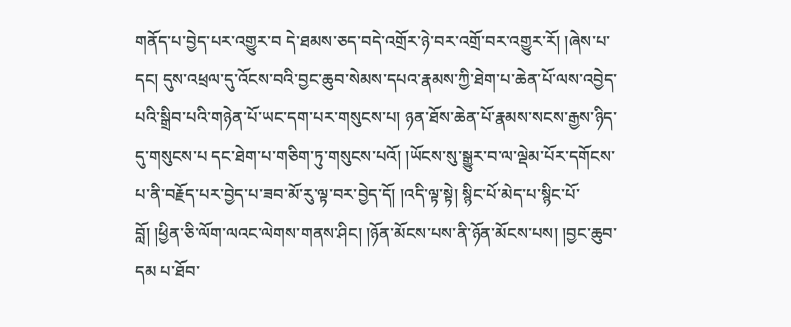གནོད་པ་བྱེད་པར་འགྱུར་བ དེ་ཐམས་ཅད་བདེ་འགྲོར་ཉེ་བར་འགྲོ་བར་འགྱུར་རོ། །ཞེས་པ་དང། དུས་འཕྲལ་དུ་འོངས་བའི་བྱང་ཆུབ་སེམས་དཔའ་རྣམས་ཀྱི་ཐེག་པ་ཆེན་པོ་ལས་འབྱེད་པའི་སྒྲིབ་པའི་གཉེན་པོ་ཡང་དག་པར་གསུངས་པ། ཉན་ཐོས་ཆེན་པོ་རྣམས་སངས་རྒྱས་ཉིད་དུ་གསུངས་པ དང་ཐེག་པ་གཅིག་ཏུ་གསུངས་པའོ། །ཡོངས་སུ་སྒྱུར་བ་ལ་ལྡེམ་པོར་དགོངས་པ་ནི་བརྗོད་པར་བྱེད་པ་ཟབ་མོ་རུ་ལྟ་བར་བྱེད་དོ། །འདི་ལྟ་སྟེ། སྙིང་པོ་མེད་པ་སྙིང་པོ་བློ། །ཕྱིན་ཅི་ལོག་ལའང་ལེགས་གནས་ཤིང། །ཉོན་མོངས་པས་ནི་ཉོན་མོངས་པས། །བྱང་ཆུབ་དམ པ་ཐོབ་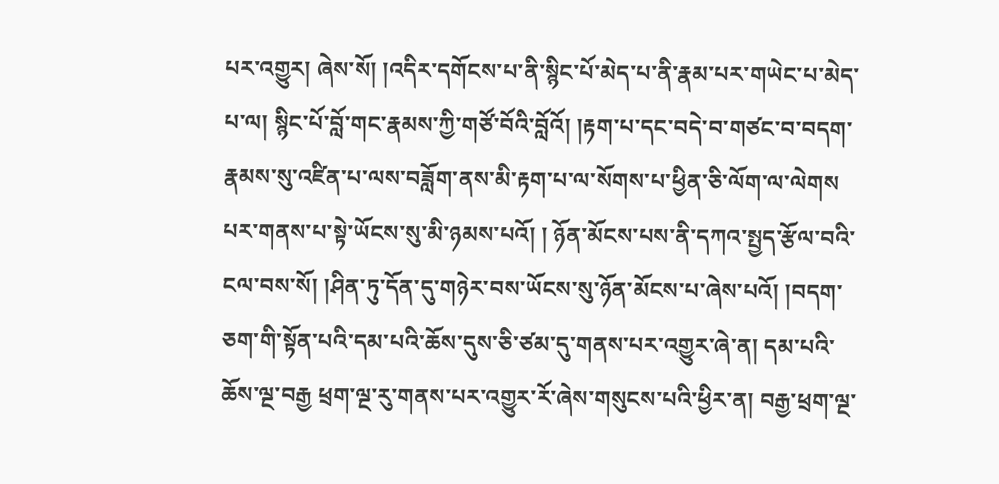པར་འགྱུར། ཞེས་སོ། །འདིར་དགོངས་པ་ནི་སྙིང་པོ་མེད་པ་ནི་རྣམ་པར་གཡེང་པ་མེད་པ་ལ། སྙིང་པོ་བློ་གང་རྣམས་ཀྱི་གཙོ་བོའི་བློའོ། །རྟག་པ་དང་བདེ་བ་གཙང་བ་བདག་རྣམས་སུ་འཛིན་པ་ལས་བཟློག་ནས་མི་རྟག་པ་ལ་སོགས་པ་ཕྱིན་ཅི་ལོག་ལ་ལེགས པར་གནས་པ་སྟེ་ཡོངས་སུ་མི་ཉམས་པའོ། ། ཉོན་མོངས་པས་ནི་དཀའ་སྤྱད་རྩོལ་བའི་ངལ་བས་སོ། །ཤིན་ཏུ་དོན་དུ་གཉེར་བས་ཡོངས་སུ་ཉོན་མོངས་པ་ཞེས་པའོ། །བདག་ཅག་གི་སྟོན་པའི་དམ་པའི་ཆོས་དུས་ཅི་ཙམ་དུ་གནས་པར་འགྱུར་ཞེ་ན། དམ་པའི་ཆོས་ལྔ་བརྒྱ ཕྲག་ལྔ་རུ་གནས་པར་འགྱུར་རོ་ཞེས་གསུངས་པའི་ཕྱིར་ན། བརྒྱ་ཕྲག་ལྔ་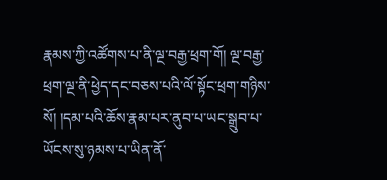རྣམས་ཀྱི་འཚོགས་པ་ནི་ལྔ་བརྒྱ་ཕྲག་གོ། ལྔ་བརྒྱ་ཕྲག་ལྔ་ནི་ཕྱེད་དང་བཅས་པའི་ལོ་སྟོང་ཕྲག་གཉིས་སོ། །དམ་པའི་ཆོས་རྣམ་པར་ནུབ་པ་ཡང་སྒྲུབ་པ་ཡོངས་སུ་ཉམས་པ་ཡིན་ནོ་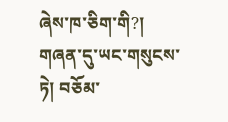ཞེས་ཁ་ཅིག་གི?། གཞན་དུ་ཡང་གསུངས་ཏེ། བཅོམ་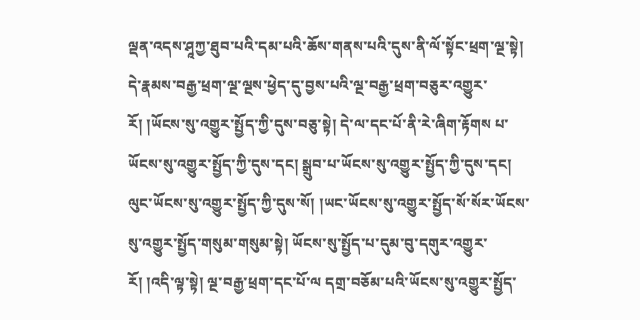ལྡན་འདས་ཤཱཀྱ་ཐུབ་པའི་དམ་པའི་ཆོས་གནས་པའི་དུས་ནི་ལོ་སྟོང་ཕྲག་ལྔ་སྟེ། དེ་རྣམས་བརྒྱ་ཕྲག་ལྔ་ལྔས་ཕྱེད་དུ་བྱས་པའི་ལྔ་བརྒྱ་ཕྲག་བཅུར་འགྱུར་རོ། །ཡོངས་སུ་འགྱུར་སྤྱོད་ཀྱི་དུས་བཅུ་སྟེ། དེ་ལ་དང་པོ་ནི་རེ་ཞིག་རྟོགས པ་ཡོངས་སུ་འགྱུར་སྤྱོད་ཀྱི་དུས་དང། སྒྲུབ་པ་ཡོངས་སུ་འགྱུར་སྤྱོད་ཀྱི་དུས་དང། ལུང་ཡོངས་སུ་འགྱུར་སྤྱོད་ཀྱི་དུས་སོ། །ཡང་ཡོངས་སུ་འགྱུར་སྤྱོད་སོ་སོར་ཡོངས་སུ་འགྱུར་སྤྱོད་གསུམ་གསུམ་སྟེ། ཡོངས་སུ་སྤྱོད་པ་དུམ་བུ་དགུར་འགྱུར་རོ། །འདི་ལྟ་སྟེ། ལྔ་བརྒྱ་ཕྲག་དང་པོ་ལ དགྲ་བཅོམ་པའི་ཡོངས་སུ་འགྱུར་སྤྱོད་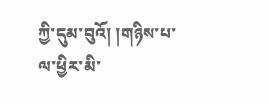ཀྱི་དུམ་བུའོ། །གཉིས་པ་ལ་ཕྱིར་མི་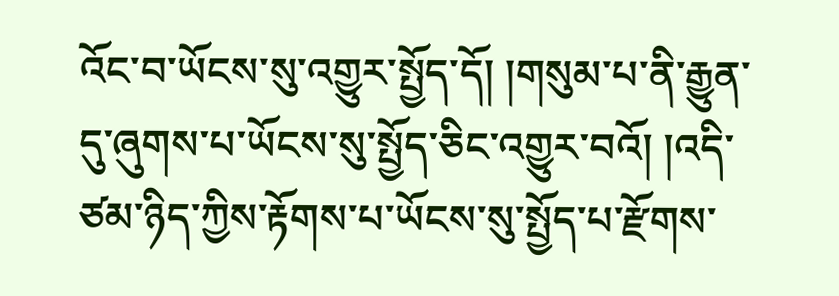འོང་བ་ཡོངས་སུ་འགྱུར་སྤྱོད་དོ། །གསུམ་པ་ནི་རྒྱུན་དུ་ཞུགས་པ་ཡོངས་སུ་སྤྱོད་ཅིང་འགྱུར་བའོ། །འདི་ཙམ་ཉིད་ཀྱིས་རྟོགས་པ་ཡོངས་སུ་སྤྱོད་པ་རྫོགས་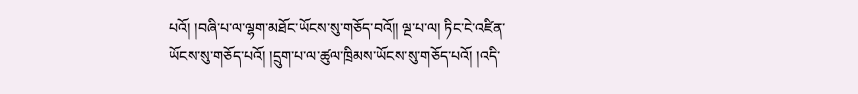པའོ། །བཞི་པ་ལ་ལྷག་མཐོང་ཡོངས་སུ་གཅོད་བའོ།། ལྔ་པ་ལ། ཏིང་ངེ་འཛིན་ཡོངས་སུ་གཅོད་པའོ། །དྲུག་པ་ལ་ཚུལ་ཁྲིམས་ཡོངས་སུ་གཅོད་པའོ། །འདི་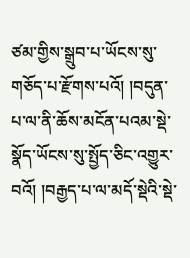ཙམ་གྱིས་སྒྲུབ་པ་ཡོངས་སུ་གཅོད་པ་རྫོགས་པའོ། །བདུན་པ་ལ་ནི་ཆོས་མངོན་པའམ་སྡེ་སྣོད་ཡོངས་སུ་སྤྱོད་ཅིང་འགྱུར་བའོ། །བརྒྱད་པ་ལ་མདོ་སྡེའི་སྡེ་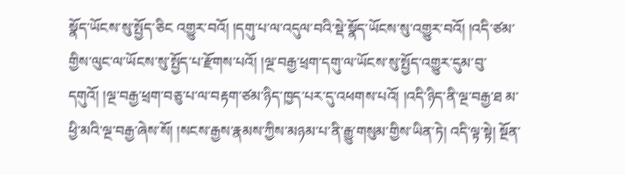སྣོད་ཡོངས་སུ་སྤྱོད་ཅིང འགྱུར་བའོ། །དགུ་པ་ལ་འདུལ་བའི་སྡེ་སྣོད་ཡོངས་སུ་འགྱུར་བའོ། །འདི་ཙམ་གྱིས་ལུང་ལ་ཡོངས་སུ་སྤྱོད་པ་རྫོགས་པའོ། །ལྔ་བརྒྱ་ཕྲག་དགུ་ལ་ཡོངས་སུ་སྤྱོད་འགྱུར་དུམ་བུ་དགུའོ། །ལྔ་བརྒྱ་ཕྲག་བཅུ་པ་ལ་བརྟག་ཙམ་ཉིད་ཁྱད་པར་དུ་འཕགས་པའོ། །འདི་ཉིད་ནི་ལྔ་བརྒྱ་ཐ མ་ཕྱི་མའི་ལྔ་བརྒྱ་ཞེས་སོ། །སངས་རྒྱས་རྣམས་ཀྱིས་མཉམ་པ་ནི་རྒྱུ་གསུམ་གྱིས་ཡིན་ཏེ། འདི་ལྟ་སྟེ། སྔོན་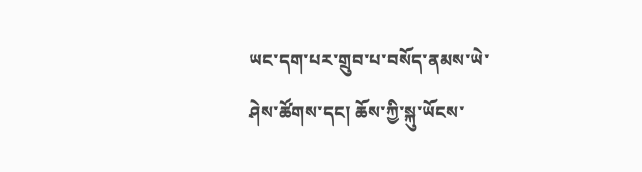ཡང་དག་པར་གྲུབ་པ་བསོད་ནམས་ཡེ་ཤེས་ཚོགས་དང། ཆོས་ཀྱི་སྐུ་ཡོངས་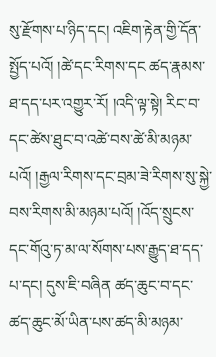སུ་རྫོགས་པ་ཉིད་དང། འཇིག་རྟེན་གྱི་དོན་སྤྱོད་པའོ། །ཚེ་དང་རིགས་དང ཚད་རྣམས་ཐ་དད་པར་འགྱུར་རོ། །འདི་ལྟ་སྟེ། རིང་བ་དང་ཚེས་ཐུང་བ་འཚེ་བས་ཚེ་མི་མཉམ་པའོ། །རྒྱལ་རིགས་དང་བྲམ་ཟེ་རིགས་སུ་སྐྱེ་བས་རིགས་མི་མཉམ་པའོ། །འོད་སྲུངས་དང་གོའུ་ཏ་མ་ལ་སོགས་པས་རྒྱུད་ཐ་དད་པ་དང། དུས་ཇི་བཞིན ཚད་ཆུང་བ་དང་ཚད་ཆུང་མོ་ཡིན་པས་ཚད་མི་མཉམ་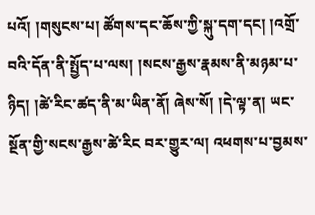པའོ། །གསུངས་པ། ཚོགས་དང་ཆོས་ཀྱི་སྐུ་དག་དང། །འགྲོ་བའི་དོན་ནི་སྤྱོད་པ་ལས། །སངས་རྒྱས་རྣམས་ནི་མཉམ་པ་ཉིད། །ཚེ་རིང་ཚད་ནི་མ་ཡིན་ནོ། ཞེས་སོ། །དེ་ལྟ་ན། ཡང་སྔོན་གྱི་སངས་རྒྱས་ཚེ་རིང བར་གྱུར་ལ། འཕགས་པ་བྱམས་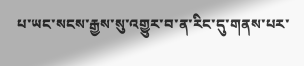པ་ཡང་སངས་རྒྱས་སུ་འགྱུར་བ་ན་རིང་དུ་གནས་པར་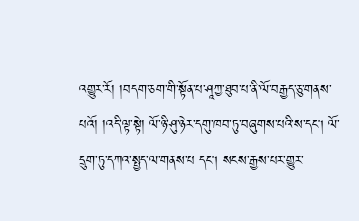འགྱུར་རོ། །བདག་ཅག་གི་སྟོན་པ་ཤཱཀྱ་ཐུབ་པ་ནི་ལོ་བརྒྱད་ཅུ་གནས་པའོ། །འདི་ལྟ་སྟེ། ལོ་ཉི་ཤུ་ཉེར་དགུ་ཁབ་ཏུ་བཞུགས་པའི་ས་དང། ལོ་དྲུག་ཏུ་དཀའ་སྤྱད་ལ་གནས་པ དང། སངས་རྒྱས་པར་གྱུར་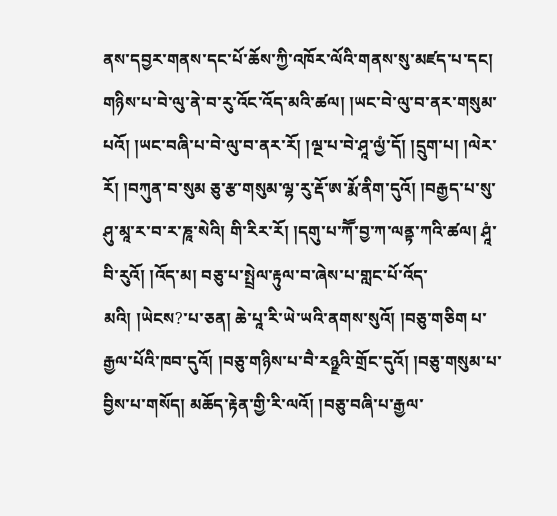ནས་དབྱར་གནས་དང་པོ་ཆོས་ཀྱི་འཁོར་ལོའི་གནས་སུ་མཛད་པ་དང། གཉིས་པ་བེ་ལུ་ནེ་བ་རུ་འོང་འོད་མའི་ཚལ། །ཡང་བེ་ལུ་བ་ནར་གསུམ་པའོ། །ཡང་བཞི་པ་བེ་ལུ་བ་ནར་རོ། །ལྔ་པ་བེ་ཤཱ་ལྱཾ་དོ། །དྲུག་པ། །ལེར་རོ། །བཀུན་བ་སུམ ཅུ་རྩ་གསུམ་ལྷ་རུ་རྡོ་ཨ་རྨོ་ནིག་དུའོ། །བརྒྱད་པ་སུ་ཤུ་མཱ་ར་བ་ར་ཎཱ་སེའི། གི་རིར་རོ། །དགུ་པ་ཀཽ་བྱ་ཀ་ལནྟ་ཀའི་ཚལ། ཤཱཾ་བི་རུའོ། །འོད་མ། བཅུ་པ་སྤྲེལ་རྟུལ་བ་ཞེས་པ་གླང་པོ་འོད་མའི། །ཡེངས?་པ་ཅན། ཆེ་པཱ་རི་ཡེ་ཡའི་ནགས་སུའོ། །བཅུ་གཅིག པ་རྒྱལ་པོའི་ཁབ་དུའོ། །བཅུ་གཉིས་པ་བཻ་རཉྫའི་གྲོང་དུའོ། །བཅུ་གསུམ་པ་བྱིས་པ་གསོད། མཆོད་རྟེན་གྱི་རི་ལའོ། །བཅུ་བཞི་པ་རྒྱལ་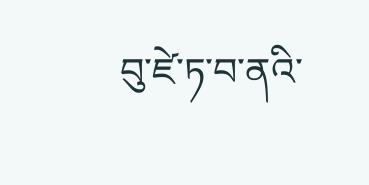བུ་ཛེ་ཏ་བ་ནའི་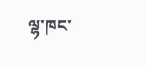ལྷ་ཁང་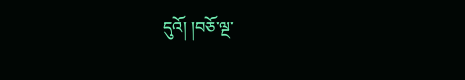དུའོ། །བཅོ་ལྔ་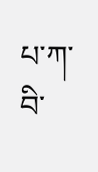པ་ཀ་བི་